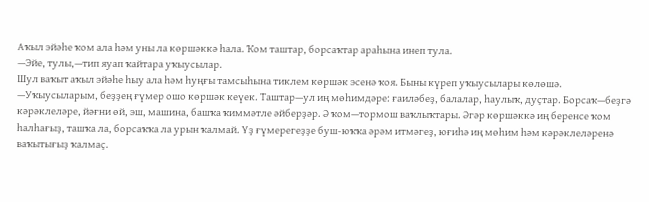Аҡыл эйәһе ҡом ала һәм уны ла көршәккә һала. Ҡом таштар, борсаҡтар араһына инеп тула.
—Эйе, тулы,—тип яуап ҡайтара уҡыусылар.
Шул ваҡыт аҡыл эйәһе һыу ала һәм һуңғы тамсыһына тиклем көршәк эсенә ҡоя. Быны күреп уҡыусылары көлөшә.
—Уҡыусыларым, беҙҙең ғүмер ошо көршәк кеүек. Таштар—ул иң мөһимдәре: ғаиләбеҙ, балалар, һаулыҡ, дуҫтар. Борсаҡ—беҙгә кәрәклеләре, йәғни өй, эш, машина, башҡа ҡиммәтле әйберҙәр. Ә ҡом—тормош ваҡлыҡтары. Әгәр көршәккә иң беренсе ҡом һалһағыҙ, ташҡа ла, борсаҡҡа ла урын ҡалмай. Үҙ ғүмерегеҙҙе буш-юҡҡа әрәм итмәгеҙ, юғиһә иң мөһим һәм кәрәклеләренә ваҡытығыҙ ҡалмаҫ.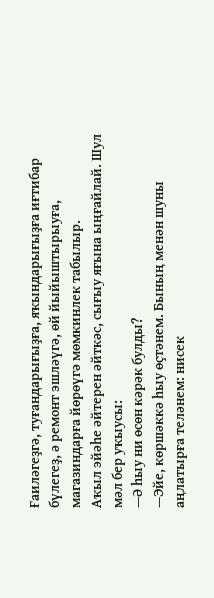Ғаиләгеҙгә, туғандарығыҙға, яҡындарығыҙға иғтибар бүлегеҙ, ә ремонт эшләүгә, өй йыйыштырыуға, магазиндарға йөрөүгә мөмкинлек табылыр.
Аҡыл эйәһе әйтерен әйткәс, сығыу яғына ыңғайлай. Шул мәл бер уҡыусы:
—Ә һыу ни өсөн кәрәк булды?
—Эйе, көршәккә һыу өҫтәнем. Бының менән шуны аңлатырға теләнем: нисек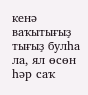кенә ваҡытығыҙ тығыҙ булһа ла, ял өсөн һәр саҡ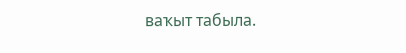ваҡыт табыла.